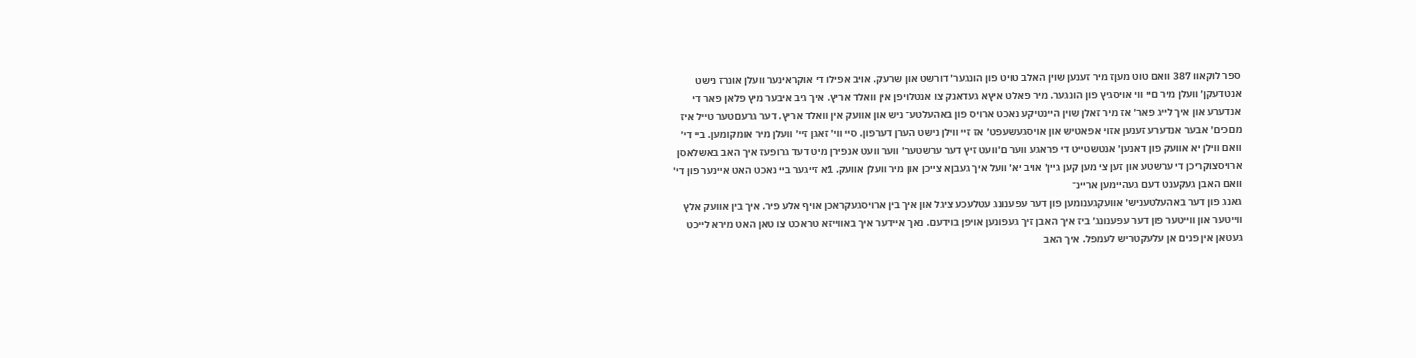ספר לוקאוו 387 װאם טוט מעןז מיר זענען שוין האלב טויט פון הונגער׳ דורשט און שרעק. אױב אפילו די אוקראינער װעלן אונרז נישט אנטדעקן׳ װעלן מיר םיי װי אויסגיץ פון הונגער. מיר פאלט איץא געדאנק צו אנטלויפן אין װאלד אריץ. איך גיב איבער מיץ פלאן פאר די אנדערע און איך לײג פאר׳ אז מיר זאלן שוין הײנטיקע נאכט ארויס פון באהעלטע־ ניש און אװעק אין װאלד אריץ. דער גרעםטער טייל איז מםכים׳ אבער אנדערע זענען אזוי אפאטיש און אויסגעשעפט׳ אז זײ וױלן נישט הערן דערפון. סײ װי׳ זאגן זײ׳ װעלן מיר אומקומען. ביי די׳ װאם ווילן יא אװעק פון דאנען׳ אנטשטײט די פראגע װער ם׳װעט זיץ דער ערשטער׳ װער װעט אנפירן מיט דעד גרופעז איך האב באשלאסן ארויסצוקריכן די ערשטע און זען צי מען קען גײן׳ אויב יא׳ װעל איך געבןא צײכן און מיר װעלן אװעק. 1א זײגער בײ נאכט האט אײנער פון די׳ װאם האבן געקענט דעם געהײמען ארײנ־
גאנג פון דער באהעלטעניש׳ אװעקגענומען פון דער עפענונג עטלעכע ציגל און איך בין ארויסגעקראכן אויף אלע פיר. איך בין אװעק אלץ װײטער און װײטער פון דער עפענונג׳ ביז איך האבן זיך געפונען אויפן בוידעם. נאך אײדער איך באװײזא טראכט צו טאן האט מירא לײכט געטאן אין פנים אן עלעקטריש לעמפל. איך האב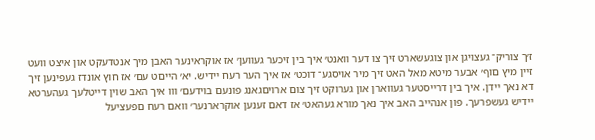ז׳ך צוריק־ געצויגן און צוגעשארט זיך צו דער װאנט׳ איך בין זיכער געװען׳ אז אוקראינער האבן מיך אנטדעקט און איצט װעט זײן מיץ םוף׳ אבער מיטא מאל האט זיך מיר אויסגע־ דוכט׳ אז איך הער רעח ײדיש. יא׳ הײםט עם׳ אז חוץ אונדז געפינען זיך דא נאך ײדן. איך בין דרײסטער געװארן און גערוקט זיך צום ארויםגאנג פונעם בוידעם׳ וװ איך האב שוין דײטלעך געהערטא ײדיש געשפרעך. פון אנהײב האב איך נאך מורא געהאט׳ אז דאם זענען אוקרארנער׳ װאם רעח םפעציעל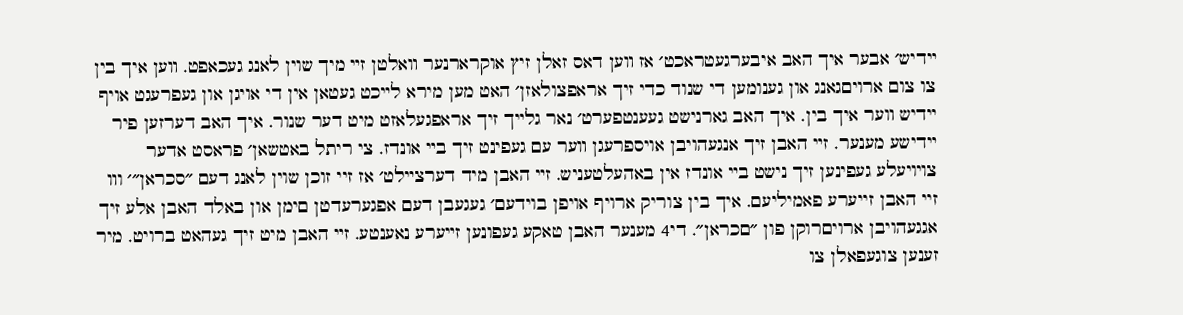ײדיש׳ אבער איך האב איבערגעטראכט׳ אז װען דאס זאלן זיץ אוקרארנער װאלטן זײ מיך שוין לאנג געכאפט. װען איך בין צו צום ארויםגאנג און גענומען די שנוד כדי זיך אראפצולאזן׳ האט מען מירא לײכט געטאן אין די אויגן און געפרעגט אויף ײדיש װער איך בין. איך האב גארנישט געענטפערט׳ נאר גלײך זיך אראפגעלאזט מיט דער שנור. איך האב דערזען פיר ײדישע מענער. זײ האבן זיך אנגעהויבן אויספרעגן װער עם געפינט זיך בײ אונדז. צי ריתל באטשאן׳ פראסט אדער צױויעלע געפינען זיך נישט בײ אונדז אין באהעלטעניש. זײ האבן מיד דערצײלט׳ אז זיי זוכן שוין לאנג דעם ״סכראן״׳ וװ זיי האבן זייערע פאמיליעם. איך בין צוריק ארויף אויפן בוידעם׳ געגעבן דעם אפגערעדטן םימן און באלד האבן אלע זיך אגגעהויבן ארויםרוקן פון ״םכראן״. די4 מענער האבן טאקע געפונען זײערע נאענטע. זײ האבן מיט זיך געהאט ברויט. מיר זענען צוגעפאלן צו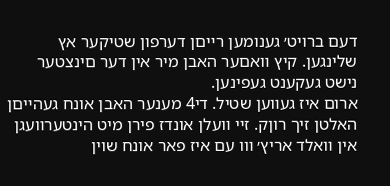דעם ברויט׳ גענומען רײםן דערפון שטיקער אץ שלינגען. קיץ װאםער האבן מיר אין דער םינצטער נישט געקענט געפינען.
ארום איז געװען שטיל. די4 מענער האבן אונח געהײםן האלטן זיך רוןק. זײ װעלן אונדז פירן מיט הינטערװעגן אין װאלד אריץ׳ װו עם איז פאר אונח שוין